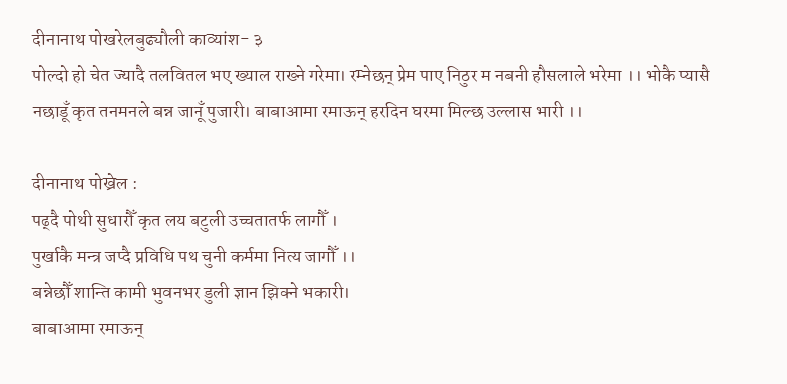दीनानाथ पोखरेलबुढ्यौली काव्यांश- ३
पोल्दो हो चेत ज्यादै तलवितल भए ख्याल राख्ने गरेमा। रम्नेछन् प्रेम पाए निठुर म नबनी हौसलाले भरेमा ।। भोकै प्यासै नछाडूँ कृत तनमनले बन्न जानूँ पुजारी। बाबाआमा रमाऊन् हरदिन घरमा मिल्छ उल्लास भारी ।।

दीनानाथ पोख्रेल :
पढ्दै पोथी सुधारौँ कृत लय बटुली उच्चतातर्फ लागौँ ।
पुर्खाकै मन्त्र जप्दै प्रविधि पथ चुनी कर्ममा नित्य जागौँ ।।
बन्नेछौँ शान्ति कामी भुवनभर डुली ज्ञान झिक्ने भकारी।
बाबाआमा रमाऊन्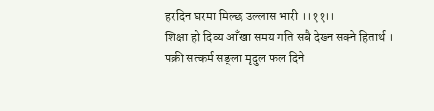हरदिन घरमा मिल्छ उल्लास भारी ।।११।।
शिक्षा हो दिव्य आँखा समय गति सबै देख्न सक्ने हितार्थ ।
पक्री सत्कर्म सङ्ला मृदुल फल दिने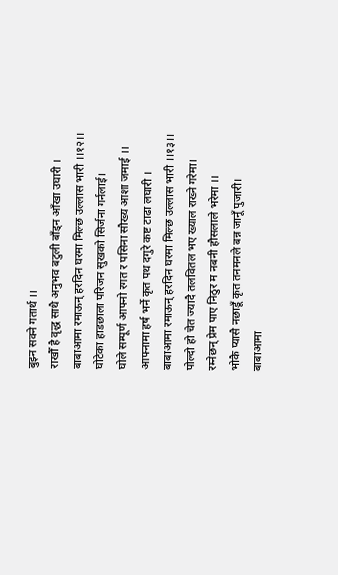बुझ्न सक्ने गतार्थ ।।
राखौँ है वृद्ध साथै अनुभव बटुली बाँड्न आँखा उघारी ।
बाबाआमा रमाऊन् हरदिन घरमा मिल्छ उल्लास भारी ।।१२।।
घोटेका हाडछाला परिजन सुखको सिर्जना गर्नलाई।
घोले सम्पूर्ण आफ्नो रगत र पसिना सौख्य आशा जमाई ।।
आफ्नामा हर्ष भर्ने कृत पथ दगुरे कष्ट टाढा लघारी ।
बाबाआमा रमाऊन् हरदिन घरमा मिल्छ उल्लास भारी ।।१३।।
पोल्दो हो चेत ज्यादै तलवितल भए ख्याल राख्ने गरेमा।
रम्नेछन् प्रेम पाए निठुर म नबनी हौसलाले भरेमा ।।
भोकै प्यासै नछाडूँ कृत तनमनले बन्न जानूँ पुजारी।
बाबाआमा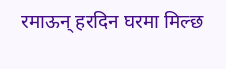रमाऊन् हरदिन घरमा मिल्छ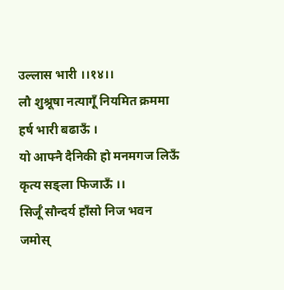उल्लास भारी ।।१४।।
लौ शुश्रूषा नत्यागूँ नियमित क्रममा हर्ष भारी बढाऊँ ।
यो आफ्नै दैनिकी हो मनमगज लिऊँ कृत्य सङ्ला फिजाऊँ ।।
सिर्जूँ सौन्दर्य हाँसो निज भवन जमोस्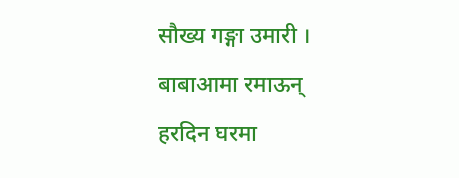सौख्य गङ्गा उमारी ।
बाबाआमा रमाऊन् हरदिन घरमा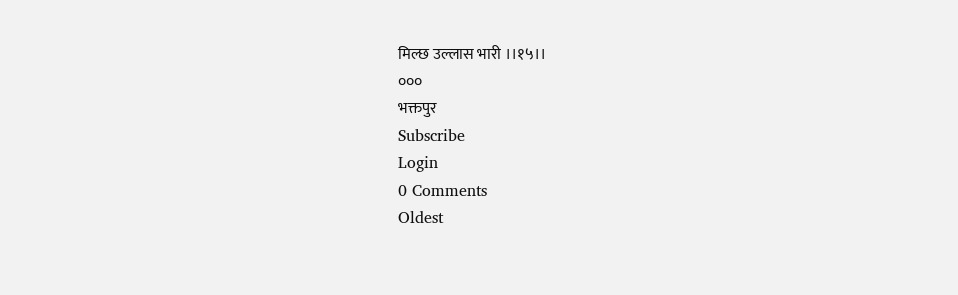मिल्छ उल्लास भारी ।।१५।।
०००
भक्तपुर
Subscribe
Login
0 Comments
Oldest